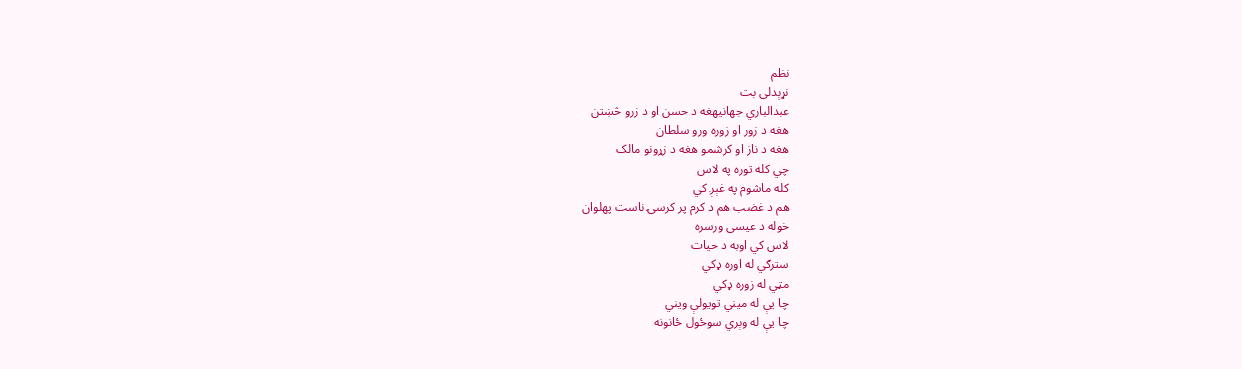نظم
نړېدلى بت
عبدالباري جهانيهغه د حسن او د زرو څښتن
هغه د زور او زوره ورو سلطان
هغه د ناز او کرشمو هغه د زړونو مالک
چي کله توره په لاس
کله ماشوم په غېږ کي
هم د غضب هم د کرم پر کرسۍ ناست پهلوان
خوله د عيسى ورسره
لاس کي اوبه د حيات
سترګي له اوره ډکي
مټي له زوره ډکي
چا يې له ميني تويولې ويني
چا يې له وېري سوځول ځانونه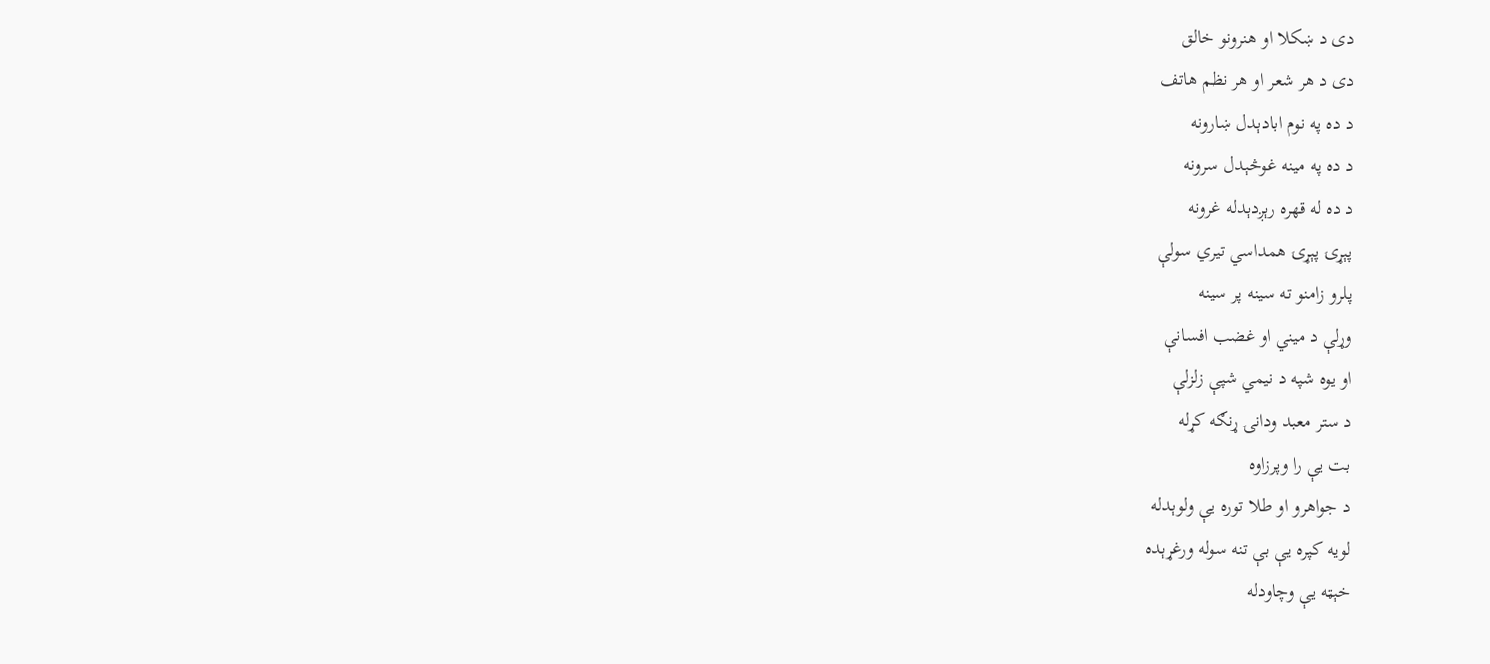دى د ښکلا او هنرونو خالق
دى د هر شعر او هر نظم هاتف
د ده په نوم ابادېدل ښارونه
د ده په مينه غوڅېدل سرونه
د ده له قهره رېږدېدله غرونه
پېړۍ پېړۍ همداسي تيري سولې
پلرو زامنو ته سينه پر سينه
وړلې د ميني او غضب افسانې
او يوه شپه د نيمي شپې زلزلې
د ستر معبد ودانۍ ړنګه کړله
بت يې را وپرزاوه
د جواهرو او طلا توره يې ولوېدله
لويه کپره يې بې تنه سوله ورغړېده
خېټه يې وچاودله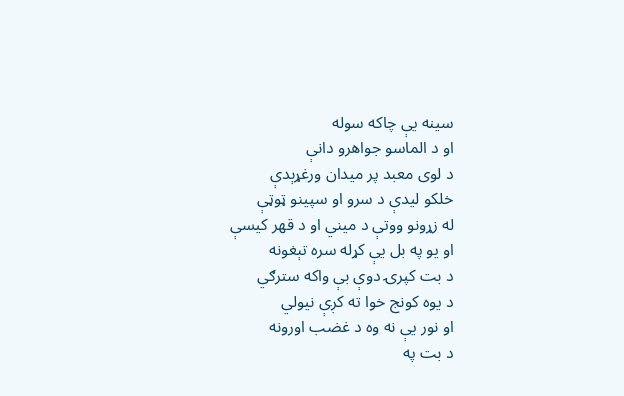سينه يې چاکه سوله
او د الماسو جواهرو دانې
د لوى معبد پر ميدان ورغړېدې
خلکو ليدې د سرو او سپينو ټوټې
له زړونو ووتې د ميني او د قهر کيسې
او يو په بل يې کړله سره تېغونه
د بت کپرۍ دوې بې واکه سترګي
د يوه کونج خوا ته کږې نيولي
او نور يې نه وه د غضب اورونه
د بت په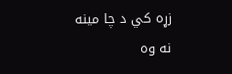زړه کي د چا مينه نه وه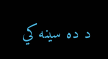د ده سينه کي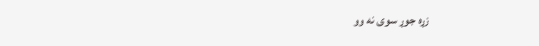زړه جوړ سوى نه وو